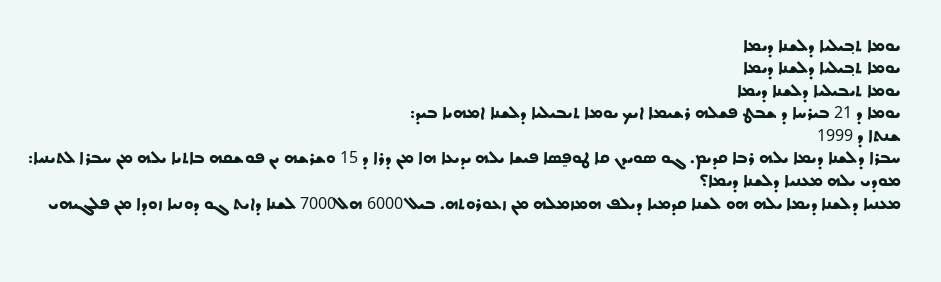ܝܘܡܐ ܬܒ݂ܝܠܝܐ ܕܠܫܢܐ ܕܝܡܐ
ܝܘܡܐ ܬܒ݂ܝܠܝܐ ܕܠܫܢܐ ܕܝܡܐ
ܝܘܡܐ ܬܝܒܝܠܝܐ ܕܠܫܢܐ ܕܝܡܐ
ܝܘܡܐ ܕ 21 ܒܝܪܚܐ ܕ ܫܒܛ ܦܫܠܗ ܪܫܝܡܐ ܐܝܟ ܝܘܡܐ ܬܝܒܝܠܝܐ ܕܠܫܢܐ ܐܡܗܝܐ ܒܝܕ:
ܫܢܬܐ ܕ 1999
ܚܒܪܐ ܕܠܫܢܐ ܕܝܡܐ ܝܠܗ ܪܒܐ ܩܕܝܡ. ܓܘ ܣܘܝܕܢ ܩܐ ܛܘܦ̰ܣܐ ܦܝܫܐ ܝܠܗ ܝܕܝܥܐ ܗܐ ܡܢ ܕܪܐ ܕ 15 ܘܫܪܫܗ ܝܢ ܦܘܫܩܗ ܒܐܬܝܐ ܝܠܗ ܡܢ ܚܒܪܐ ܠܬܝܢܝܐ:
ܡܘܕܝ ܝܠܗ ܡܥܢܝܐ ܕܠܫܢܐ ܕܝܡܐ؟
ܡܥܢܝܐ ܕܠܫܢܐ ܕܝܡܐ ܝܠܗ ܗܘ ܠܫܢܐ ܩܕܡܝܐ ܕܝܠܦ ܗܡܙܡܠܗ ܡܢ ܙܥܘܪܘܬܗ. ܒܝܠ 6000 ܗܠ7000 ܠܫܢܐ ܕܐܝܬ ܓܘ ܕܘܢܝܐ ܙܘܕܐ ܡܢ ܦܠܓܝܗܝ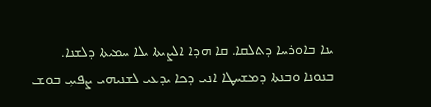ܝܢܐ ܒܐܘܪܚܐ ܕܬܠܩܐ. ܩܐ ܗܕܐ ܐܠܨܝܬܐ ܝܠܐ ܚܡܝܬܐ ܕܠܫܢܐ.
ܒܢܘܢܐ ܘܒܢܬܐ ܕܡܫܚܛܐ ܐܢܝ ܕܟܐ ܝܕܥܝ ܠܫܢܝܗܝ ܨܦܝܝܼ ܒܘܫ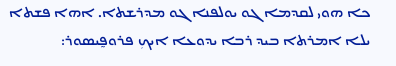ܟܐ ܗܘܝ ܠܩܕܡܐ ܓܘ ܝܘܠܦܢܐ ܓܘ ܡܕܪܫܬܐ. ܐܗܐ ܦܫܬܐ ܝܠܐ ܐܡܪܬܐ ܒܝܕ ܪܒܐ ܝܕܘܥܐ ܐܝܟܼ ܦܪܘܦ̰ܝܣܘܪ: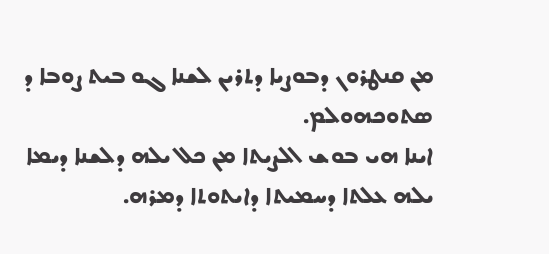ܡܢ ܩܢܛܪܘܢ ܕܒܘܨܝܐ ܕܬܪܝܢ ܠܫܢܐ ܓܘ ܒܝܬ ܨܘܒܐ ܕ
ܣܬܘܟܗܘܠܡ.
ܐܝܢܐ ܗܝ ܒܘܫ ܐܠܨܝܬܐ ܡܢ ܟܠ ܝܠܗ ܕܠܫܢܐ ܕܝܡܐ ܝܠܗ ܥܠܬܐ ܕܚܡܝܬܐ ܕܐܝܬܘܬܐ ܕܡܪܗ.